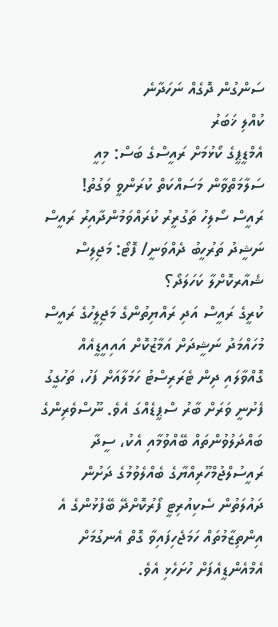ސަންގުން ދޮގެއް ނަހަދާނެ
ކުއްލި ޚަބަރު
އެމްޑީޕީގެ ކޯޅުމަށް ރައީސްގެ ބަސް: މިއީ ސަލާމަތްވާން މަސައްކަތް ކުރަންވީ ވަގުތު!
ރައީސް ސޯލިހު ތަގުރީރު ކުރައްވަމުންދާއިރު ރައީސް ނަޝީދު ތަރުހީބު ދެއްވަނީ/ ފޮޓޯ: މަޖިލިސް
ޝެއާރކޮށްލާ ކަހަލަދޯ؟
ކުރީގެ ރައީސް އަދި ރައްޔިތުންގެ މަޖިލީހުގެ ރައީސް މުހައްމަދު ނަޝީދަށް އަމާޒުކޮށް އައިއީޑީއެއް ގޮއްވާލައި ދިން ޓެރަރިސްޓު ހަމަލާއަށް ފަހު، ތަހުގީގު ފެށުނީ ވަރަށް ބާރު ސްޕީޑެއްގަ އެވެ. ނޫސްވެރިންގެ ބައްދަލުވުންތައް ބޭއްވުމާއި އެކު، ސީދާ ރައީސުލްޖުމްހޫރިއްޔާގެ ބެއްލެވުމުގެ ދަށުން ދައުލަތުން ސެކިއުރިޓީ ފޯރުކޮށްދޭ ބޭފުޅުންގެ އެ އިންތިޒާމުތައް ހަމަޖެހިފައިވާ ގޮތް އެނގުމަށް އެމްއެންޑީއެފަށް ހުށަހެޅި އެވެ.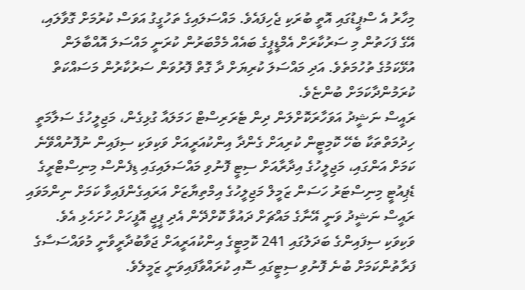މިހާރު އެ ސްޕީޑުގައި އޮތީ ބުރަކި ޖެހިފައެވެ. މައްސަލައިގެ ތަހުގީގު އަވަސް ކުރުމަށް ގޮވާލައި، އޭގެ ފަހަތުން މި ސަރުކާރަށް އެމްޑީޕީގެ ބައެއް މެމްބަރުން ކުރަނީ މައްސަލަ އޮއްބާލަން އުޅޭކަމުގެ ތުހުމަތެވެ. އަދި މައްސަލަ ކުރިޔަށް ދާ ގޮތް ފޮރުވަން ސަރުކާރުން މަސައްކަތް ކުރަމުންދާކަމަށް ބުންޏެވެ.
ރައީސް ނަޝީދު އަވަހާރަކޮށްލަން ދިން ޓެރަރިސްޓް ހަމަލައާ ގުޅިގެން، މަޖިލީހުގެ ސަލާމަތީ ހިދުމަތްތަކާ ބެހޭ ކޮމިޓީން ކުރިއަށް ގެންދާ އިންކުއަރީއަށް ވަކިވަކި ސިފައިން ނުފޮނުއްވޭނެ ކަމަށް އަންގައި، މަޖިލީހުގެ އިދާރާއަށް ސިޓީ ފޮނުވި މައްސަލައިގައި ޑިފެންސް މިނިސްޓްރީގެ ޑެޕިއުޓީ މިނިސްޓަރު ހަސަން ޒަމީލް މަޖިލީހުގެ އިމްތިޔާޒަށް އަރައިގެންފައިވާ ކަމަށް ނިންމަވައި ރައީސް ނަޝީދު ވަނީ އޭނާގެ މައްޗަށް ދައުވާ ކޮށްދޭން އެދި ޕީޖީ އޮފީހަށް ހުށަހެޅި އެވެ. ވަކިވަކި ސިފައިންގެ ބަދަލުގައި 241 ކޮމިޓީގެ އިންކުއަރީއަށް ޖަވާބުދާރީވާނީ މުވައްސަސާގެ ފަރާތުންކަމަށް ބުނެ ފޮނުވި ސިޓީގައި ސޮއި ކުރައްވާފައިވަނީ ޒަމީލެވެ.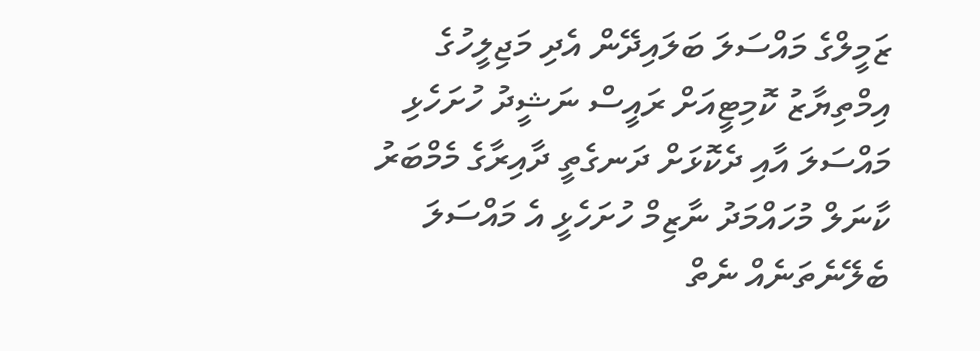ޒަމީލްގެ މައްސަލަ ބަލައިދޭން އެދި މަޖިލީހުގެ އިމްތިޔާޒު ކޮމިޓީއަށް ރައީސް ނަޝީދު ހުށަހެޅި މައްސަލަ އާއި ދެކޮޅަށް ދަނގެތީ ދާއިރާގެ މެމްބަރު ކާނަލް މުހައްމަދު ނާޒިމް ހުށަހެޅީ އެ މައްސަލަ ބެލޭނެތަނެއް ނެތް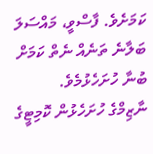ކަމަށެވެ. ފާސްވީ، މައްސަލަ ބަލާނެ ތަނެއް ނެތް ކަމަށް ބުނާ ހުށަހެޅުމެވެ.
ނާޒިމްގެ ހުށަހެޅުން ކޮމިޓީގެ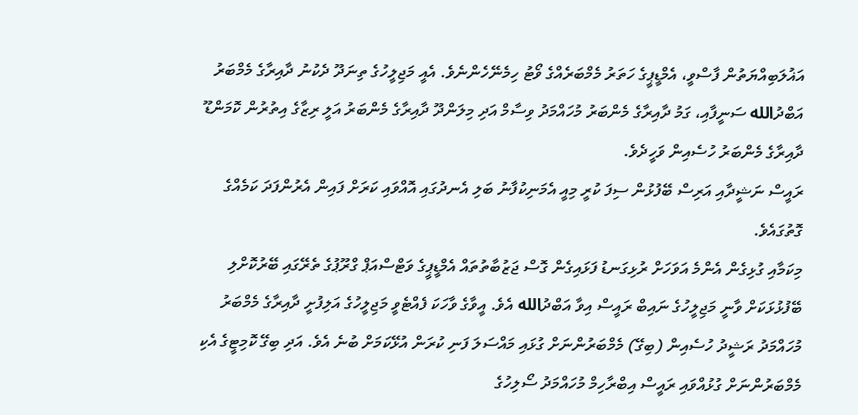އަޣުލަބިއްޔަތުން ފާސްވީ، އެމްޑީޕީގެ ހަތަރު މެމްބަރެއްގެ ވޯޓު ހިމެނޭހެންނެވެ. އެއީ މަޖިލީހުގެ ތިނަދޫ ދެކުނު ދާއިރާގެ މެމްބަރު އަބްދުالله ސަނީފާއި، ގަމު ދާއިރާގެ މެންބަރު މުހައްމަދު ވިސާމް އަދި މިލަންދޫ ދާއިރާގެ މެންބަރު އަލީ ރިޒާގެ އިތުރުން ކޮމަންޑޫ ދާއިރާގެ މެންބަރު ހުސެއިން ވަހީދެވެ.
ރައީސް ނަޝީދާއި އަރިސް ބޭފުޅުން ސިފަ ކުރީ މިއީ އެމަނިކުފާނު ބަލި އެނދުގައި އޮއްވައި ކަރަށް ފައިން އެރުންފަދަ ކަމެއްގެ ގޮތުގައެވެ.
މިކަމާއި ގުޅިގެން އެންމެ އަވަހަށް ރުޅިގަނޑު ފަޅައިގެން ގޮސް ޖަޒުބާތުތައް އެމްޑީޕީގެ ވަޓްސްއަޕް ގްރޫޕުގެ ތެރޭގައި ބޭރުކޮށްލި ބޭފުޅުޅަކަށް ވާނީ މަޖިލީހުގެ ނައިބް ރައީސް އިވާ އަބްދުالله އެވެ. އީވާގެ ވާހަކަ ފެއްޓެވީ މަޖިލީހުގެ އަލިފުށީ ދާއިރާގެ މެމްބަރު މުހައްމަދު ރަޝީދު ހުސެއިން (ބިގޭ) މެމްބަރުންނަށް ގުޅައި މައްސަލަ ފަނި ކުރަން އުޅޭކަމަށް ބުނެ އެވެ. އަދި ބިގޭ ކޮމިޓީގެ އެކި މެމްބަރުންނަށް ގުޅުއްވައި ރައީސް އިބްރާހިމް މުހައްމަދު ސޯލިހުގެ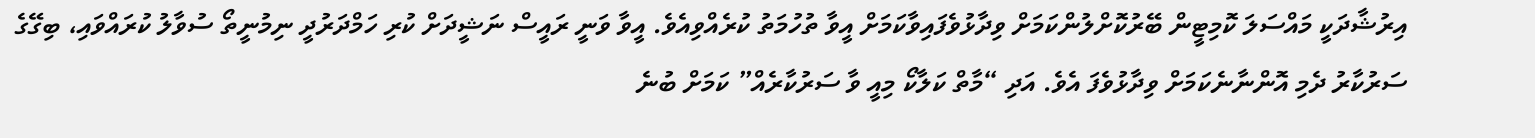އިރުޝާދަކީ މައްސަލަ ކޮމިޓީން ބޭރުކޮށްލުންކަމަށް ވިދާޅުވެފައިވާކަމަށް އީވާ ތުހުމަތު ކުރެއްވިއެވެ. އީވާ ވަނީ ރައީސް ނަޝީދަށް ކުރި ހަމްދަރުދީ ނިމުނީތޯ ސުވާލު ކުރައްވައި، ބިގޭގެ ސަރުކާރު ދެމި އޮންނާނެކަމަށް ވިދާޅުވެފަ އެވެ. އަދި “މާތް ކަލާކޯ މިއީ ވާ ސަރުކާރެއް” ކަމަށް ބުނެ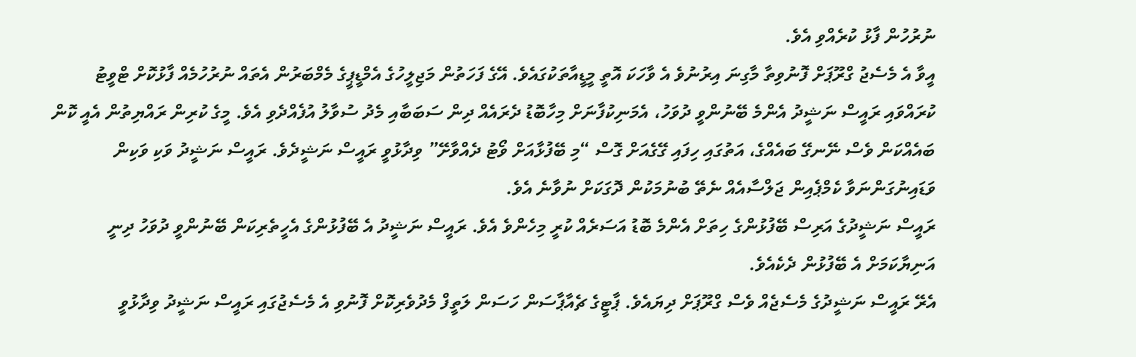ނުރުހުން ފާޅު ކުރެއްވި އެވެ.
އީވާ އެ މެސެޖު ގްރޫޕަށް ފޮނުވިތާ މާގިނަ އިރުނުވެ އެ ވާހަކަ އޮތީ މީޑީއާތަކުގައެވެ. އޭގެ ފަހަތުން މަޖިލީހުގެ އެމްޑީޕީގެ މެމްބަރުން އެތައް ނުރުހުމެއް ފާޅުކޮށް ޓްވީޓު ކުރައްވައި ރައީސް ނަޝީދު އެންމެ ބޭނުންވީ ދުވަހު، އެމަނިކުފާނަށް މިހާބޮޑު ދެރައެއް ދިން ސަބަބާއި މެދު ސުވާލު އުފެއްދެވި އެވެ. މީގެ ކުރިން ރައްޔިތުން އެއީ ކޮން ބައެއްކަން ވެސް ނޭނގޭ ބައެއްގެ، އަތުގައި ހިފައި ގޭގެއަށް ގޮސް “މި ބޭފުޅާއަށް ވޯޓު ދެއްވާށޭ” ވިދާޅުވީ ރައީސް ނަޝީދެވެ. ރައީސް ނަޝީދު ވަކި ވަކިން ވަޑައިނުގަންނަވާ ކެމްޕެއިން ޖަލްސާއެއް ނެތޭ ބުނުމަކުން ދޮގަކަށް ނުވާނެ އެވެ.
ރައީސް ނަޝީދުގެ އަރިސް ބޭފުޅުންގެ ހިތަށް އެންމެ ބޮޑު އަސަރެއް ކުރީ މިހެންވެ އެވެ. ރައީސް ނަޝީދު އެ ބޭފުޅުންގެ އެހީތެރިކަން ބޭނުންވީ ދުވަހު ދިނީ އަނިޔާކަމަށް އެ ބޭފުޅުން ދެކެއެވެ.
އެރޭ ރައީސް ނަޝީދުގެ މެސެޖެއް ވެސް ގްރޫޕަށް ދިޔައެވެ. ޕާޓީގެ ޗެއާޕާސަން ހަސަން ލަތީފް މެދުވެރިކޮށް ފޮނުވި އެ މެސެޖުގައި ރައީސް ނަޝީދު ވިދާޅުވީ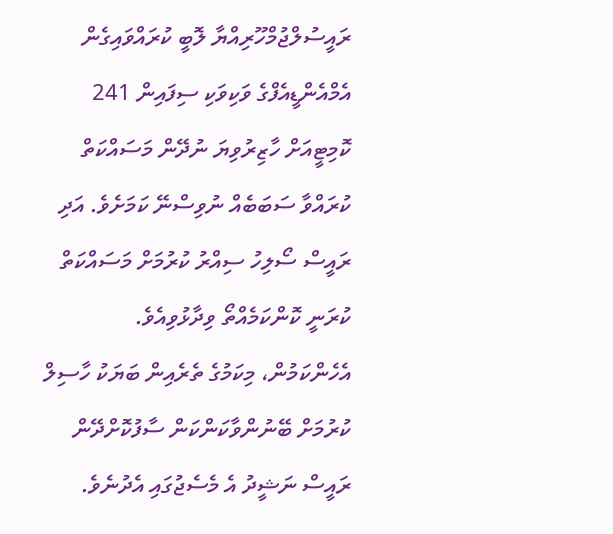ރައީސުލްޖުމްހޫރިއްޔާ ލޮބީ ކުރައްވައިގެން އެމްއެންޑީއެފްގެ ވަކިވަކި ސިފައިން 241 ކޮމިޓީއަށް ހާޒިރުވިޔަ ނުދޭން މަސައްކަތް ކުރައްވާ ސަބަބެއް ނުވިސްނޭ ކަމަށެވެ. އަދި ރައީސް ސޯލިހު ސިއްރު ކުރުމަށް މަސައްކަތް ކުރަނީ ކޮންކަމެއްތޯ ވިދާޅުވިއެވެ. އެހެންކަމުން، މިކަމުގެ ތެރެއިން ބަޔަކު ހާސިލް ކުރުމަށް ބޭނުންވާކަންކަން ސާފުކޮށްދޭން ރައީސް ނަޝީދު އެ މެސެޖުގައި އެދުނެވެ.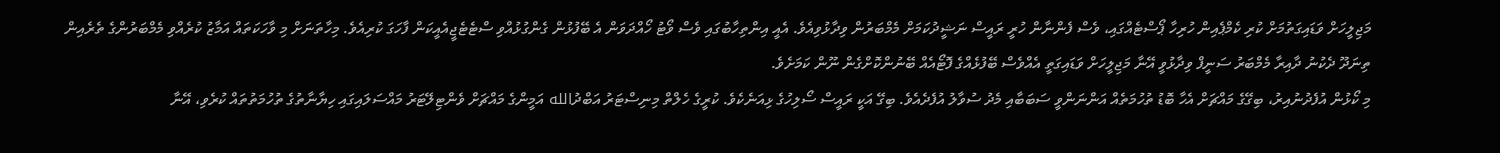މަޖިލީހަށް ވަޑައިގަތުމަށް ކުރި ކެމްޕެއިން ހުރިހާ ޕޯސްޓެއްގައި، ވެސް ފެންނާން ހުރީ ރައީސް ނަޝީދުކަމަށް މެމްބަރުން ވިދާޅުވިއެވެ. އެއީ އިންތިހާބުގައި ވެސް ވޯޓު ހޯއްދަވަން އެ ބޭފުޅުން ގެންގުޅުއްވި ސްޓެޓެޖީއެއީކަން ފާހަގަ ކުރިއެވެ. މިހާތަނަށް މި ވާހަކަތައް އަމާޒު ކުރެއްވި މެމްބަރުންގެ ތެރެއިން ތިނަދޫ ދެކުނު ދާއިރާ މެމްބަރު ސަނީފް ވިދާޅުވީ އޭނާ މަޖިލީހަށް ވަޑައިގަތީ އެއްވެސް ބޭފުޅެއްގެ ފޮޓޯއެއް ބޭނުންކޮށްގެން ނޫން ކަމަށެވެ.
މި ކޯޅުން އުފެދުނުއިރު، ބިގޭގެ މައްޗަށް އެހާ ބޮޑު ތުހުމަތެއް އަންނަންވީ ސަބަބާއި މެދު ސުވާލު އުފެދެއެވެ. ބިގޭ އަކީ ރައީސް ސޯލިހުގެ ޅިއަނެކެވެ. ކުރީގެ ހެލްތް މިނިސްޓަރު އަބްދުالله އަމީންގެ މައްޗަށް ވެންޓިލޭޓަރު މައްސަލައިގައި ހިޔާނާތުގެ ތުހުމަތުތައް ކުރެވި، އޭނާ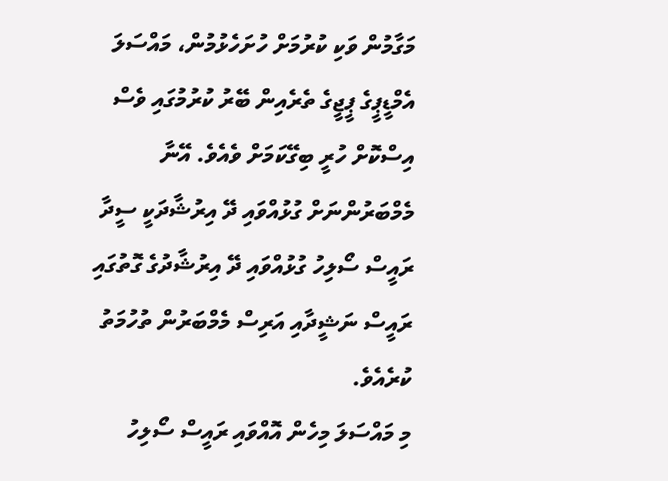މަގާމުން ވަކި ކުރުމަށް ހުށަހެޅުމުން، މައްސަލަ އެމްޑީޕީގެ ޕީޖީގެ ތެރެއިން ބޭރު ކުރުމުގައި ވެސް އިސްކޮށް ހުރީ ބިގޭކަމަށް ވެއެވެ. އޭނާ މެމްބަރުންނަށް ގުޅުއްވައި ދޭ އިރުޝާދަކީ ސީދާ ރައީސް ސޯލިހު ގުޅުއްވައި ދޭ އިރުޝާދުގެ ގޮތުގައި ރައީސް ނަޝީދާއި އަރިސް މެމްބަރުން ތުހުމަތު ކުރެއެވެ.
މި މައްސަލަ މިހެން އޮއްވައި ރައީސް ސޯލިހު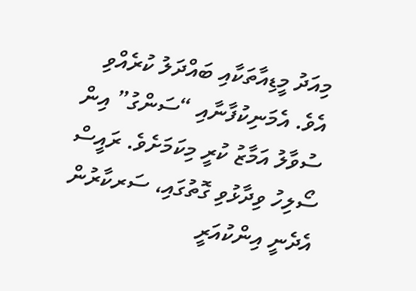މިއަދު މީޑިއާތަކާއި ބައްދަލު ކުރެއްވި އެވެ. އެމަނިކުފާނާއި “ސަންގު” އިން ސުވާލު އަމާޒު ކުރީ މިކަމަށެވެ. ރައީސް ސޯލިހު ވިދާޅުވި ގޮތުގައި، ސަރކާރުން އެދެނީ އިންކުއަރީ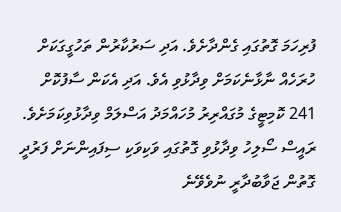ފުރިހަމަ ގޮތުގައި ގެންދާށެވެ. އަދި ސަރުކާރުން ތަހުގީގަކަށް ހުރަހެއް ނާޅާނެކަމަށް ވިދާޅުވި އެވެ. އަދި އެކަން ސާފުކޮށް 241 ކޮމިޓީގެ މުގައްރިރު މުހައްމަދު އަސްލަމް ވިދާޅުވިކަމަށެވެ.
ރައީސް ސޯލިހު ވިދާޅުވި ގޮތުގައި ވަކިވަކި ސިފައިންނަށް ފަރުދީ ގޮތުން ޖަވާބުދާރީ ނުވެވޭނެ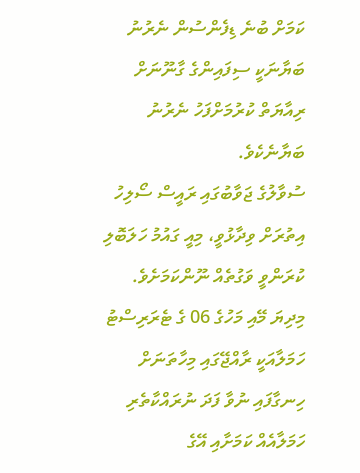ކަމަށް ބުނެ ޑިފެންސުން ނެރުނު ބަޔާނަކީ ސިފައިންގެ ގާނޫނަށް ރިއާޔަތް ކުރުމަށްފަހު ނެރުނު ބަޔާނެކެވެ.
ސުވާލުގެ ޖަވާބުގައި ރައީސް ސޯލިހު އިތުރަށް ވިދާޅުވީ، މިއީ ގައުމު ހަލަބޮލި ކުރަންވީ ވަގުތެއް ނޫންކަމަށެވެ. މިދިޔަ މޭއި މަހުގެ 06 ގެ ޓެރަރިސްޓު ހަމަލާއަކީ ރާއްޖޭގައި މިހާތަނަށް ހިނގާފައި ނުވާ ފަދަ ނުރައްކާތެރި ހަމަލާއެއް ކަމަށާއި އޭގެ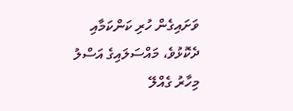ވަށައިގެން ހުރި ކަންކަމާއި ދެކޮޅުވެ، މައްސަލައިގެ އަސްލު މިހާރު ގެއްލޭ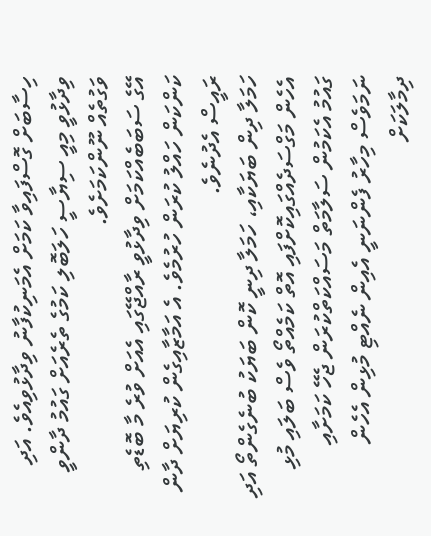ހިސާބަށް ގޮސްފައިވާ ކަމަށް އެމަނިކުފާނު ވިދާޅުވިއެވެ. އަދި ވިދާޅުވީ މިއީ ސިޔާސީ ހަލަބޮލި ކަމުގެ ތެރެއަށް ގައުމު ދާންވީ ވަގުތެއް ނޫންކަމަށެވެ.
އޭގެ ސަބަބެއްކަމަށް ވިދާޅުވީ ރާއްޖޭގައި އެއަށް ވުރެ މާ ބޮޑެތި ކަންކަން ހައްލު ކުރަން ހުރުމެވެ. އެ އަމާޒާއިގެން ކުރިޔަށް ދާން ރައީސް އެދުނެވެ.
ހަމަލާ ދިން ބަޔަކާއި، ހަމަލާ ދިނީ ކޮން ބަޔަކު ބުނެގެންތޯ އަދި އެހެން މަގްސަދެއްގައިކޮށްފައި އޮތް ކަމެއްތޯ ވެސް ބަލައި މުޅި ގައުމު އެކަމުން ސަލާމަތް މަސައްކަތްކުރަން ޖެހޭ ކަމަށާއި ނަމަވެސް މިހާރު ފެންނަނީ އެއިން ނެއްޓި މުޅިން އެހެން ދިމާލަކަށް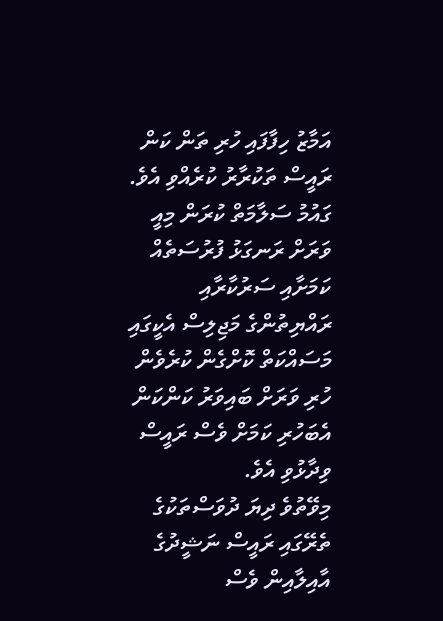އަމާޒު ހިފާފައި ހުރި ތަން ކަން ރައީސް ތަކުރާރު ކުރެއްވި އެވެ. ގައުމު ސަލާމަތް ކުރަން މިއީ ވަރަށް ރަނގަޅު ފުރުސަތެއް ކަމަށާއި ސަރުކާރާއި ރައްޔިތުންގެ މަޖިލިސް އެކީގައި މަސައްކަތް ކޮށްގެން ކުރެވެން ހުރި ވަރަށް ބައިވަރު ކަންކަން އެބަހުރި ކަމަށް ވެސް ރައީސް ވިދާޅުވި އެވެ.
މިވޭތުވެ ދިޔަ ދުވަސްތަކުގެ ތެރޭގައި ރައީސް ނަޝީދުގެ އާއިލާއިން ވެސް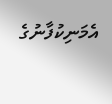އެމަނިކުފާނުގެ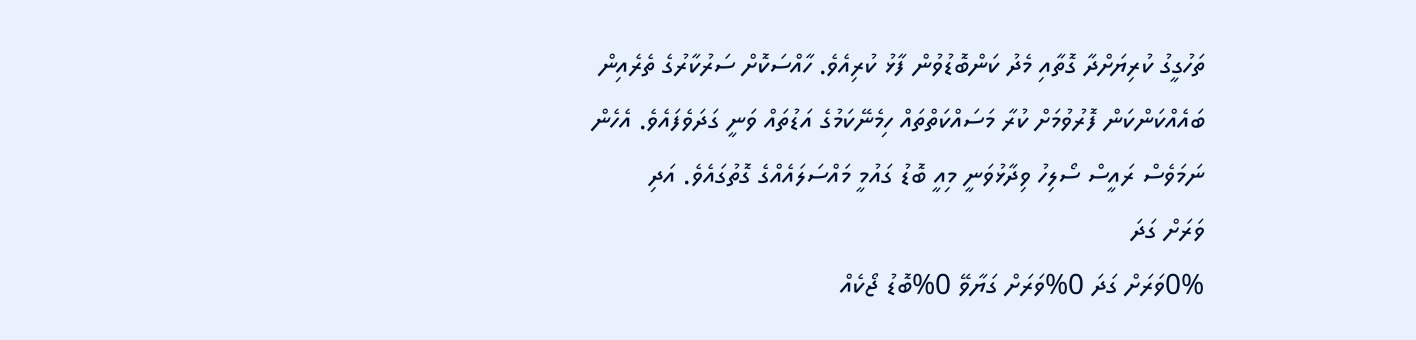ތަހުގީގު ކުރިޔަށްދާ ގޮތާއި މެދު ކަންބޮޑުވުން ފާޅު ކުރިއެވެ. ހާއްސަކޮށް ސަރުކާރުގެ ތެރެއިން ބައެއްކަންކަން ފޮރުވުމަށް ކުރާ މަސައްކަތްތައް ހިމެނޭކަމުގެ އަޑުތައް ވަނީ ގަދަވެފައެވެ. އެހެން ނަމަވެސް ރައީސް ސޯލިހު ވިދާޅުވަނީ މިއީ ބޮޑު ގައުމީ މައްސަލައެއްގެ ގޮތުގައެވެ. އަދި
ވަރަށް ގަދަ
0%ވަރަށް ގަދަ 0%ވަރަށް ގަޔާވޭ 0%ބޮޑު ޖޯކެއް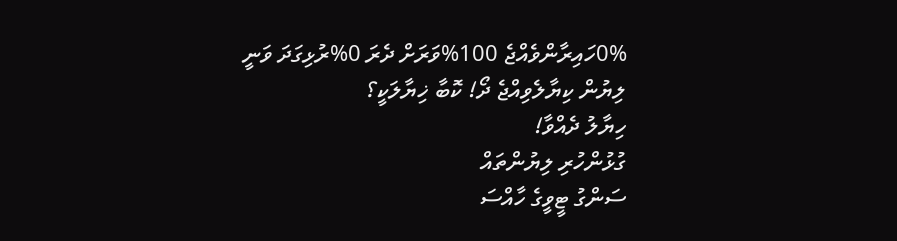0%ހައިރާންވެއްޖެ 100%ވަރަށް ދެރަ 0%ރުޅިގަދަ ވަނީ
ލިޔުން ކިޔާލެވިއްޖެ ދޯ! ކޮބާ ޚިޔާލަކީ؟
ހިޔާލު ދެއްވާ!
ގުޅުންހުރި ލިޔުންތައް
ސަންގު ޓީވީގެ ހާއްސަ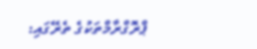ޕްރޮގްރާމްތަކުގެ ތެރޭގައި: